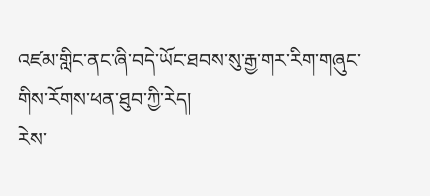འཛམ་གླིང་ནང་ཞི་བདེ་ཡོང་ཐབས་སུ་རྒྱ་གར་རིག་གཞུང་གིས་རོགས་ཕན་ཐུབ་ཀྱི་རེད།
རེས་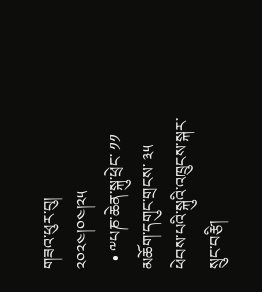གཟའ་ཕུར་བུ། ༢༠༢༤།༠༤།༢༥
  • ༸པཎ་ཆེན་སྐུ་ཕྲེང་ ༡༡ མཆོག་དགུང་གྲངས་ ༣༥ ཕེབས་པའི་སྐུའི་འཁྲུངས་སྐར་སྲུང་བརྩི།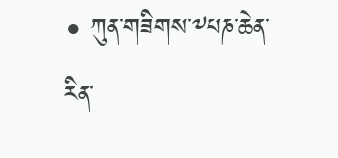• ཀུན་གཟིགས་༸པཎ་ཆེན་རིན་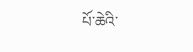པོ་ཆེའི་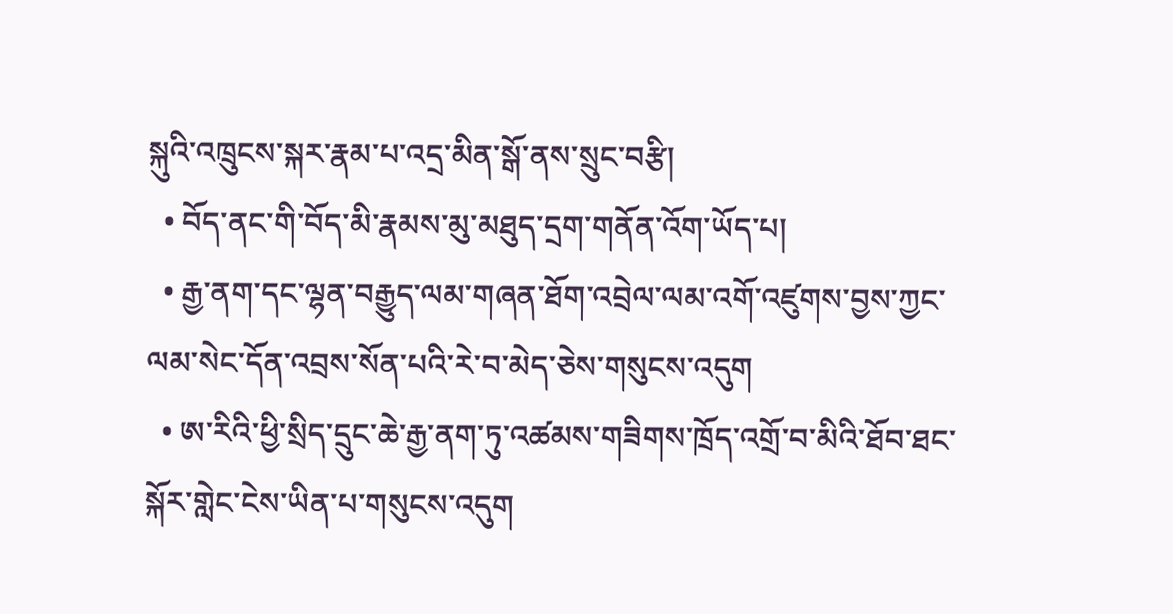སྐུའི་འཁྲུངས་སྐར་རྣམ་པ་འདྲ་མིན་སྒོ་ནས་སྲུང་བརྩི།
  • བོད་ནང་གི་བོད་མི་རྣམས་མུ་མཐུད་དྲག་གནོན་འོག་ཡོད་པ།
  • རྒྱ་ནག་དང་ལྷན་བརྒྱུད་ལམ་གཞན་ཐོག་འབྲེལ་ལམ་འགོ་འཛུགས་བྱས་ཀྱང་ལམ་སེང་དོན་འབྲས་སོན་པའི་རེ་བ་མེད་ཅེས་གསུངས་འདུག
  • ཨ་རིའི་ཕྱི་སྲིད་དྲུང་ཆེ་རྒྱ་ནག་ཏུ་འཚམས་གཟིགས་ཁྲོད་འགྲོ་བ་མིའི་ཐོབ་ཐང་སྐོར་གླེང་ངེས་ཡིན་པ་གསུངས་འདུག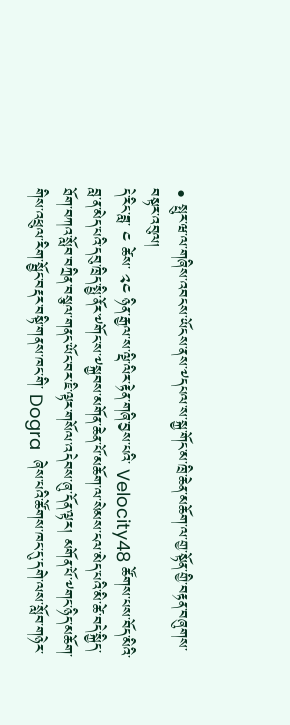• སྤུར་ཝ་ལ་གཞིས་འབངས་ཡོངས་ནས་༸དཔལ་ས་སྐྱ་གོང་མ་ཁྲི་ཆེན་མཆོག་ལ་གྱ་སྟོན་གྱི་བརྟན་བཞུགས་བསྟར་འབུལ།
དེ་རིང་ཟླ་ ༤ ཚེས་ ༢༤ ཉིན་རྒྱལ་ས་ལྡི་ལིར་རྟེན་གཞི་བྱས་པའི་ Velocity48 ཚོགས་པས་བོད་མིའི་བླ་ན་མེད་པའི་དབུ་ཁྲིད་སྤྱི་ནོར་༸གོང་ས་༸སྐྱབས་མགོན་ཆེན་པོ་མཆོག་ལ་སེམས་ངལ་མེད་པའི་མི་ཚེ་བདེ་སྐྱིད་ཐོག་བཀའ་སློབ་བཀྲིན་བསྩལ་གནང་ཡོང་བར་ཇི་ལྟར་གསོལ་འདེབས་ཞུ་དོན་ལྟར། མགོན་པོ་༸གང་ཉིད་མཆོག་གིས་འཕྲུལ་རིག་སྦྱོང་བརྡར་བསྟི་གནས་ཁང་གི་ Dogra  ཞེས་པའི་ཚོགས་ཁང་དུ་དགེ་ལས་སློབ་གཉེར་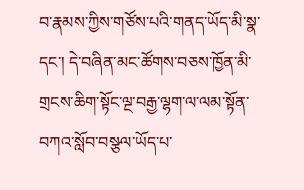བ་རྣམས་ཀྱིས་གཙོས་པའི་གནད་ཡོད་མི་སྣ་དང་། དེ་བཞིན་མང་ཚོགས་བཅས་ཁྱོན་མི་གྲངས་ཆིག་སྟོང་ལྔ་བརྒྱ་ལྷག་ལ་ལམ་སྟོན་བཀའ་སློབ་བསྩལ་ཡོད་པ་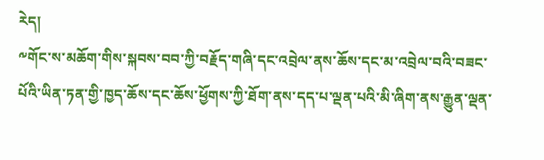རེད།
༸གོང་ས་མཆོག་གིས་སྐབས་བབ་ཀྱི་བརྗོད་གཞི་དང་འབྲེལ་ནས་ཆོས་དང་མ་འབྲེལ་བའི་བཟང་པོའི་ཡིན་ཏན་གྱི་ཁྱད་ཆོས་དང་ཆོས་ཕྱོགས་ཀྱི་ཐོག་ནས་དད་པ་ལྡན་པའི་མི་ཞིག་ནས་རྒྱུན་ལྡན་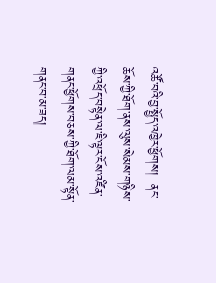འཚོ་བའི་བྱ་སྤྱོད་འཁྱེར་ཕྱོགས།  ནང་ཆོས་ཀྱི་ཐོག་ནས་ལུས་སེམས་གཉིས་ཀྱི་འཕྲོད་བསྟེན་ལ་ཇི་ལྟར་ངོས་འཛིན་གནང་ཕྱོགས་བཅས་ཀྱི་ཐོག་ལམ་སྟོན་གནང་བ་མ་ཟད།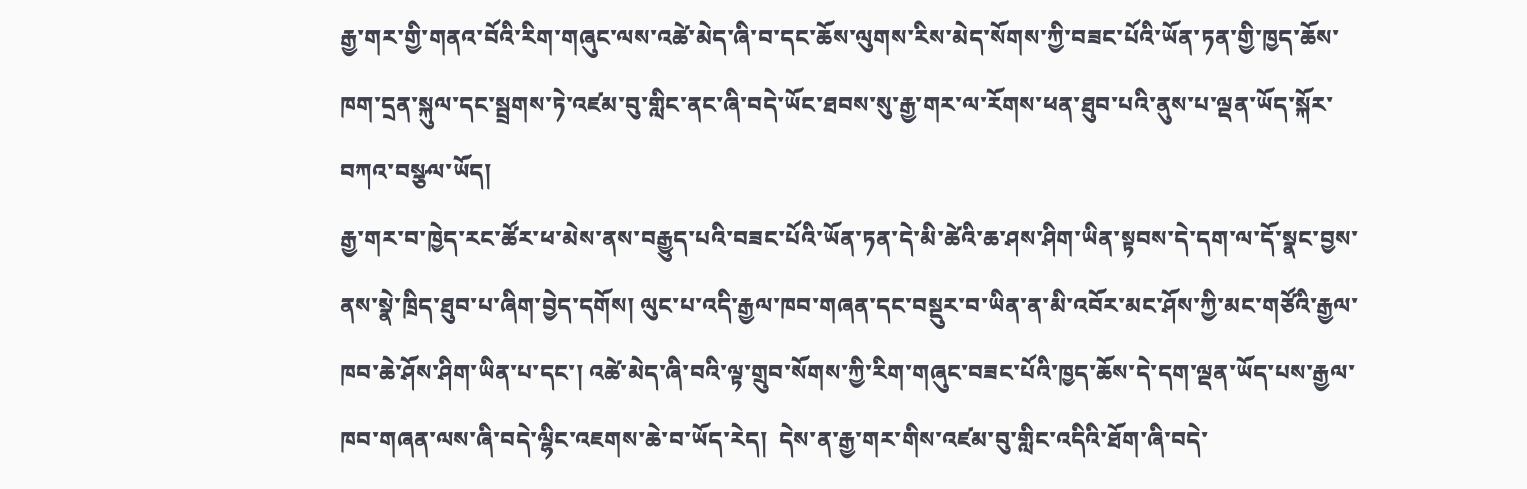རྒྱ་གར་གྱི་གནའ་བོའི་རིག་གཞུང་ལས་འཚེ་མེད་ཞི་བ་དང་ཆོས་ལུགས་རིས་མེད་སོགས་ཀྱི་བཟང་པོའི་ཡོན་ཏན་གྱི་ཁྱད་ཆོས་ཁག་དྲན་སྐུལ་དང་སྦྲགས་ཏེ་འཛམ་བུ་གླིང་ནང་ཞི་བདེ་ཡོང་ཐབས་སུ་རྒྱ་གར་ལ་རོགས་ཕན་ཐུབ་པའི་ནུས་པ་ལྡན་ཡོད་སྐོར་བཀའ་བསྩལ་ཡོད།
རྒྱ་གར་བ་ཁྱེད་རང་ཚོར་ཕ་མེས་ནས་བརྒྱུད་པའི་བཟང་པོའི་ཡོན་ཏན་དེ་མི་ཚེའི་ཆ་ཤས་ཤིག་ཡིན་སྟབས་དེ་དག་ལ་དོ་སྣང་བྱས་ནས་སྣེ་ཁྲིད་ཐུབ་པ་ཞིག་བྱེད་དགོས། ལུང་པ་འདི་རྒྱལ་ཁབ་གཞན་དང་བསྡུར་བ་ཡིན་ན་མི་འབོར་མང་ཤོས་ཀྱི་མང་གཙོའི་རྒྱལ་ཁབ་ཆེ་ཤོས་ཤིག་ཡིན་པ་དང་། འཚེ་མེད་ཞི་བའི་ལྟ་གྲུབ་སོགས་ཀྱི་རིག་གཞུང་བཟང་པོའི་ཁྱད་ཆོས་དེ་དག་ལྡན་ཡོད་པས་རྒྱལ་ཁབ་གཞན་ལས་ཞི་བདེ་ལྷིང་འཇགས་ཆེ་བ་ཡོད་རེད།  དེས་ན་རྒྱ་གར་གིས་འཛམ་བུ་གླིང་འདིའི་ཐོག་ཞི་བདེ་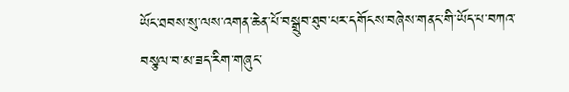ཡོང་ཐབས་སུ་ལས་འགན་ཆེན་པོ་བསྒྲུབ་ཐུབ་པར་དགོངས་བཞེས་གནང་གི་ཡོད་པ་བཀའ་བསྩལ་བ་མ་ཟད་རིག་གཞུང་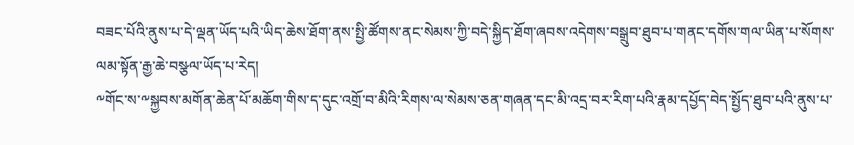བཟང་པོའི་ནུས་པ་དེ་ལྡན་ཡོད་པའི་ཡིད་ཆེས་ཐོག་ནས་སྤྱི་ཚོགས་ནང་སེམས་ཀྱི་བདེ་སྐྱིད་ཐོག་ཞབས་འདེགས་བསྒྲུབ་ཐུབ་པ་གནང་དགོས་གལ་ཡིན་པ་སོགས་ལམ་སྟོན་རྒྱ་ཆེ་བསྩལ་ཡོད་པ་རེད།
༸གོང་ས་༸སྐྱབས་མགོན་ཆེན་པོ་མཆོག་གིས་ད་དུང་འགྲོ་བ་མིའི་རིགས་ལ་སེམས་ཅན་གཞན་དང་མི་འདྲ་བར་རིག་པའི་རྣམ་དཔྱོད་བེད་སྤྱོད་ཐུབ་པའི་ནུས་པ་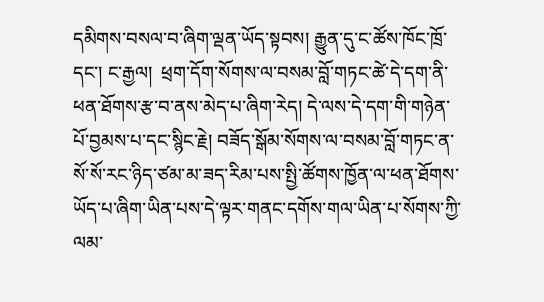དམིགས་བསལ་བ་ཞིག་ལྡན་ཡོད་སྟབས། རྒྱུན་དུ་ང་ཚོས་ཁོང་ཁྲོ་དང་། ང་རྒྱལ།  ཕྲག་དོག་སོགས་ལ་བསམ་བློ་གཏང་ཚེ་དེ་དག་ནི་ཕན་ཐོགས་རྩ་བ་ནས་མེད་པ་ཞིག་རེད། དེ་ལས་དེ་དག་གི་གཉེན་པོ་བྱམས་པ་དང་སྙིང་རྗེ། བཟོད་སྒོམ་སོགས་ལ་བསམ་བློ་གཏང་ན་སོ་སོ་རང་ཉིད་ཙམ་མ་ཟད་རིམ་པས་སྤྱི་ཚོགས་ཁྱོན་ལ་ཕན་ཐོགས་ཡོད་པ་ཞིག་ཡིན་པས་དེ་ལྟར་གནང་དགོས་གལ་ཡིན་པ་སོགས་ཀྱི་ལམ་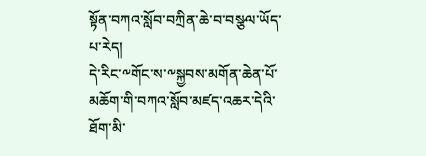སྟོན་བཀའ་སློབ་བཀྲིན་ཆེ་བ་བསྩལ་ཡོད་པ་རེད།
དེ་རིང་༸གོང་ས་༸སྐྱབས་མགོན་ཆེན་པོ་མཆོག་གི་བཀའ་སློབ་མཛད་འཆར་དེའི་ཐོག་མི་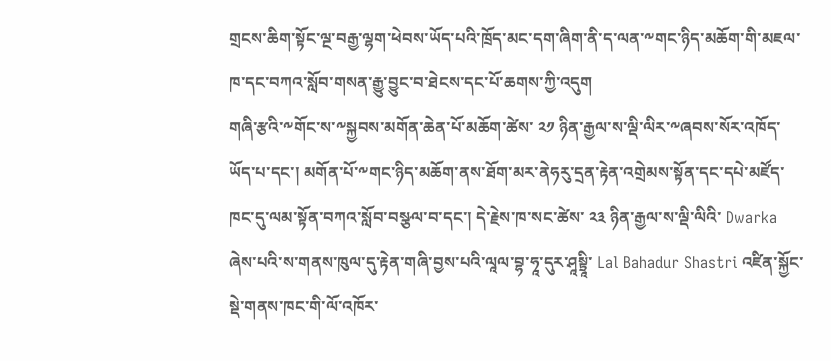གྲངས་ཆིག་སྟོང་ལྔ་བརྒྱ་ལྷག་ཕེབས་ཡོད་པའི་ཁྲོད་མང་དག་ཞིག་ནི་ད་ལན་༸གང་ཉིད་མཆོག་གི་མཇལ་ཁ་དང་བཀའ་སློབ་གསན་རྒྱུ་བྱུང་བ་ཐེངས་དང་པོ་ཆགས་ཀྱི་འདུག
གཞི་རྩའི་༸གོང་ས་༸སྐྱབས་མགོན་ཆེན་པོ་མཆོག་ཚེས་ ༢༡ ཉིན་རྒྱལ་ས་ལྡི་ལིར་༸ཞབས་སོར་འཁོད་ཡོད་པ་དང་། མགོན་པོ་༸གང་ཉིད་མཆོག་ནས་ཐོག་མར་ནེཧརུ་དྲན་རྟེན་འགྲེམས་སྟོན་དང་དཔེ་མཛོད་ཁང་དུ་ལམ་སྟོན་བཀའ་སློབ་བསྩལ་བ་དང་། དེ་རྗེས་ཁ་སང་ཚེས་ ༢༣ ཉིན་རྒྱལ་ས་ལྡི་ལིའི་ Dwarka ཞེས་པའི་ས་གནས་ཁུལ་དུ་རྟེན་གཞི་བྱས་པའི་ལཱལ་བྷ་ཧཱ་དུར་ཤཱསྟྲཱི་ Lal Bahadur Shastri འཛིན་སྐྱོང་སྡེ་གནས་ཁང་གི་ལོ་འཁོར་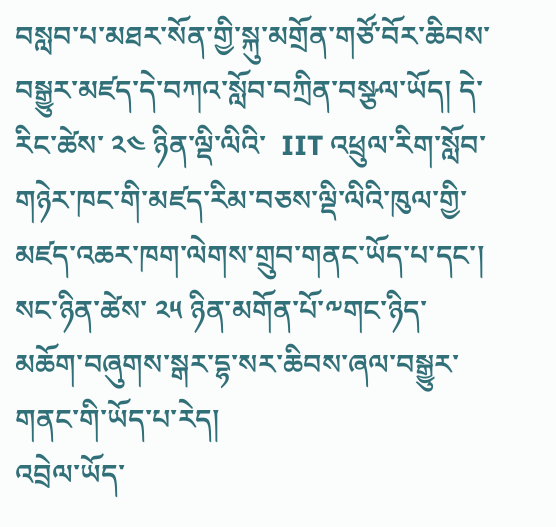བསླབ་པ་མཐར་སོན་གྱི་སྐུ་མགྲོན་གཙོ་བོར་ཆིབས་བསྒྱུར་མཛད་དེ་བཀའ་སློབ་བཀྲིན་བསྩལ་ཡོད། དེ་རིང་ཚེས་ ༢༤ ཉིན་ལྡི་ལིའི་  IIT འཕྲུལ་རིག་སློབ་གཉེར་ཁང་གི་མཛད་རིམ་བཅས་ལྡི་ལིའི་ཁུལ་གྱི་མཛད་འཆར་ཁག་ལེགས་གྲུབ་གནང་ཡོད་པ་དང་། སང་ཉིན་ཚེས་ ༢༥ ཉིན་མགོན་པོ་༸གང་ཉིད་མཆོག་བཞུགས་སྒར་དྷ་སར་ཆིབས་ཞལ་བསྒྱུར་གནང་གི་ཡོད་པ་རེད།
འབྲེལ་ཡོད་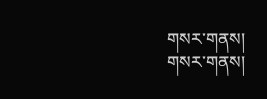གསར་གནས།
གསར་གནས།